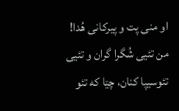او منی پت و پیرکانی هُدا! من تئیی شُگرا گران و تئیی تئوسیپا کنان، چێا که تئو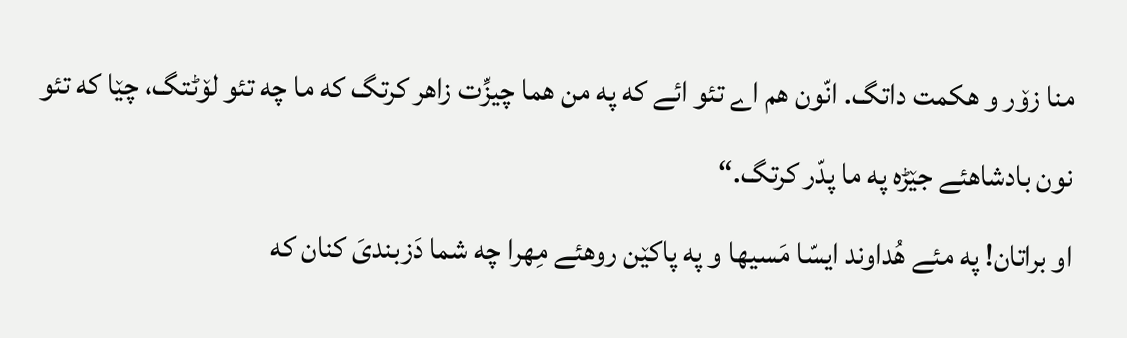منا زۆر و هکمت داتگ. انّون هم اے تئو ائے که په من هما چیزِّت زاهر کرتگ که ما چه تئو لۆٹتگ، چێا که تئو نون بادشاهئے جێڑه په ما پدّر کرتگ.“
او براتان! په مئے هُداوند ایسّا مَسیها و په پاکێن روهئے مِهرا چه شما دَزبندیَ کنان که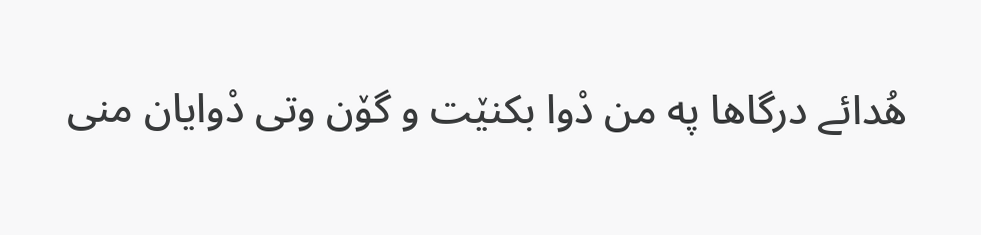هُدائے درگاها په من دْوا بکنێت و گۆن وتی دْوایان منی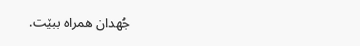جُهدان همراه ببێت.